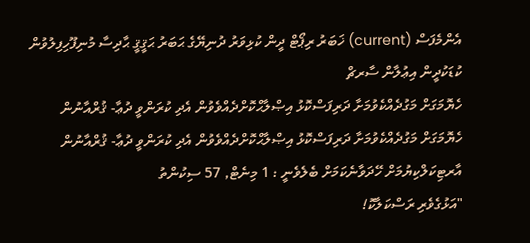އެންމެފަސް (current) ޚަބަރު ރިޕޯޓް ދީން ކުޅިވަރު ދުނިޔޭގެ ޙަބަރު ޙަޤީޤީ ޙާދިސާ މުނިފޫހިފިލުވުން ކުޑަކުދީން އިޢުލާން ސާރޗް
ހެޔޮމަގަށް މަގުދެއްކެވުމަށާ ދަރިފަސްކޮޅު އިޞްލާޙްކޮށްދެއްވެވުން އެދި ކުރަންވީ ދުޢާ- ޤުރްއާނުން
ހެޔޮމަގަށް މަގުދެއްކެވުމަށާ ދަރިފަސްކޮޅު އިޞްލާޙްކޮށްދެއްވެވުން އެދި ކުރަންވީ ދުޢާ- ޤުރްއާނުން
އާރޓިކަލްކިޔުމަށް ހޭދަވާނެކަމަށް ބެލެވެނީ : 1 މިނެޓް, 57 ސިކުންތު
"އަޅުގެވެރި ރަސްކަލާކޮ!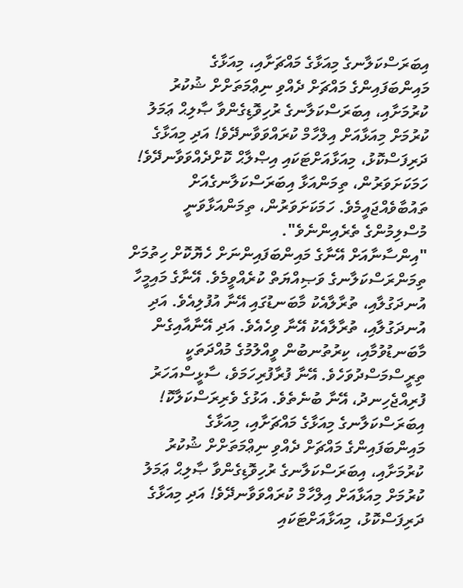އިބަރަސްކަލާނގެ މިއަޅާގެ މައްޗަށާއި، މިއަޅާގެ މައިންބަފައިންގެ މައްޗަށް ދެއްވި ނިޢްމަތަށްށް ޝުކުރު ކުރުމަށާއި، އިބަރަސްކަލާނގެ ރުހިވޮޑިގެންވާ ޞާލިޙް ޢަމަލު ކުރުމަށް މިއަޅާއަށް އިލްހާމް ކުރައްވަވާނދޭވެ! އަދި މިއަޅާގެ ދަރިފަސްކޮޅު، މިއަޅާއަށްޓަކައި އިޞްލާޙް ކޮށްދެއްވަވާނދޭވެ! ހަމަކަށަވަރުން، ތިމަންއަޅާ އިބަރަސްކަލާނގެއަށް ތައުބާވެއްޖައީމެވެ. ހަމަކަށަވަރުން، ތިމަންއަޅާވަނީ މުސްލިމުންގެ ތެރެއިންނެވެ".
"އިންސާނާއަށް އޭނާގެ މައިންބަފައިންނަށް ހެޔޮކޮށް ހިތުމަށް ތިމަންރަސްކަލާނގެ ވަޞިއްޔަތް ކުރެއްވީމެވެ. އޭނާގެ މައިމީހާ އުނދަގުލާއި، ތުރާލާއެކު މާބަނޑުގައި އޭނާ އުފުލިއެވެ. އަދި އުނދަގުލާއި، ތުރާލާއެކު އޭނާ ވިހެއެވެ. އަދި އޭނާއާއިގެން މާބަނޑުވުމާއި، ކިރުތުނބުން ވީއްލުމުގެ މުއްދަތަކީ ތިރީސްމަސްދުވަހެވެ. އޭނާ ފުރާފުރިހަމަވެ، ސާޅީސްއަހަރު ފުރިއްޖެހިނދު، އޭނާ ބުނެތެވެ. އަޅުގެ ވެރިރަސްކަލާކޮ! އިބަރަސްކަލާނގެ މިއަޅާގެ މައްޗަށާއި، މިއަޅާގެ މައިންބަފައިންގެ މައްޗަށް ދެއްވި ނިޢްމަތަށްށް ޝުކުރު ކުރުމަށާއި، އިބަރަސްކަލާނގެ ރުހިވޮޑިގެންވާ ޞާލިޙް ޢަމަލު ކުރުމަށް މިއަޅާއަށް އިލްހާމް ކުރައްވަވާނދޭވެ! އަދި މިއަޅާގެ ދަރިފަސްކޮޅު، މިއަޅާއަށްޓަކައި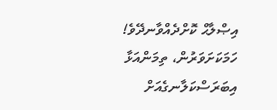އިޞްލާޙް ކޮށްދެއްވާނދޭވެ! ހަމަކަށަވަރުން، ތިމަންއަޅާ އިބަރަސްކަލާނގެއަށް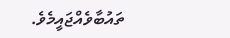ތައުބާވެއްޖައީމެވެ.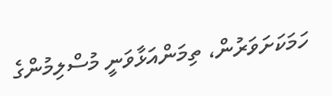ހަމަކަށަވަރުން، ތިމަންއަޅާވަނީ މުސްލިމުންގެ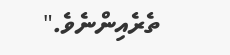ތެރެއިންނެވެ."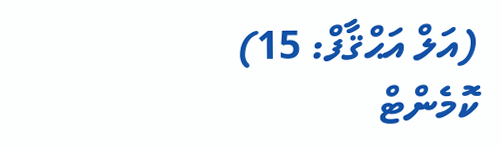(އަލް އަޙްޤާފް: 15)
ކޮމެންޓް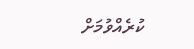ކުރެއްވުމަށް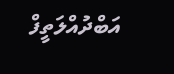އަބްދުއްލަތީފް